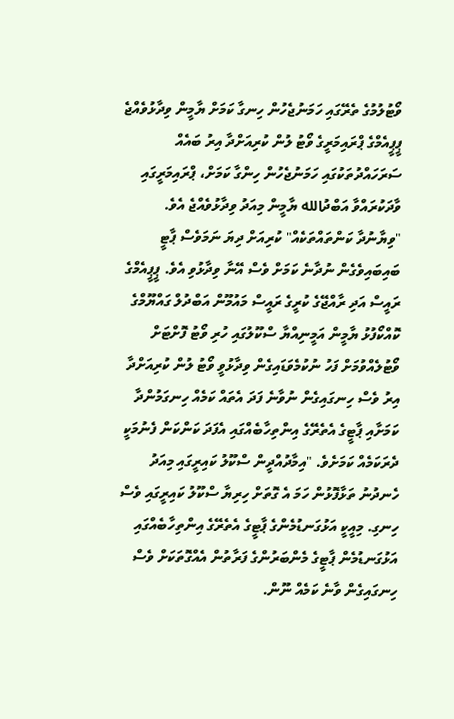ވޯޓުލުމުގެ ތެރޭގައި ހަމަނުޖެހުން ހިނގާ ކަމަށް ޔާމީން ވިދާޅުވެއްޖެ
ޕީޕީއެމްގެ ޕްރައިމަރީގެ ވޯޓު ލުން ކުރިއަށްދާ އިރު ބައެއް ސަރަހައްދުތަކުގައި ހަމަނުޖެހުން ހިންގާ ކަމަށް، ޕްރައިމަރީގައި ވާދަކުރައްވާ އަބްދުالله ޔާމީން މިއަދު ވިދާޅުވެއްޖެ އެވެ. "ވިޔާނުދާ ކަންތައްތަކެއް" ކުރިއަށް ދިޔަ ނަމަވެސް ޕާޓީ ބައިބައިވެގެން ނުދާނެ ކަމަށް ވެސް އޭނާ ވިދާޅުވި އެވެ. ޕީޕީއެމްގެ ރައީސް އަދި ރާއްޖޭގެ ކުރީގެ ރައީސް މައުމޫން އަބްދުލް ގައްޔޫމްގެ ކޮއްކޯފުޅު ޔާމީން އަމީނިއްޔާ ސްކޫލުގައި ހުރި ވޯޓު ފޮށްޓަށް ވޯޓުލެއްވުމަށް ފަހު ނުކުމެވަޑައިގެން ވިދާޅުވީ ވޯޓު ލުން ކުރިއަށްދާ އިރު ވެސް ހިނގައިގެން ނުވާނެ ފަދަ އެތައް ކަމެއް ހިނގަމުންދާ ކަމަށާއި ޕާޓީގެ އެތެރޭގެ އިންތިހާބެއްގައި އެފަދަ ކަންކަން ފެނުމަކީ ދެރަކަމެއް ކަމަށެވެ. "އިމާދުއްދީން ސްކޫލު ކައިރީގައި މިއަދު ހެނދުނު ތަޅާފޮޅުން ހަމަ އެ ގޮތަށް ހިރިޔާ ސްކޫލު ކައިރީގައި ވެސް ހިނގި. މިއީކީ އަޅުގަނޑުމެންގެ ޕާޓީގެ އެތެރޭގެ އިންތިހާބެއްގައި އަޅުގަނޑުމެން ޕާޓީގެ މެންބަރުންގެ ފަރާތުން އެއްގޮތަކަށް ވެސް ހިނގައިގެން ވާނެ ކަމެއް ނޫން.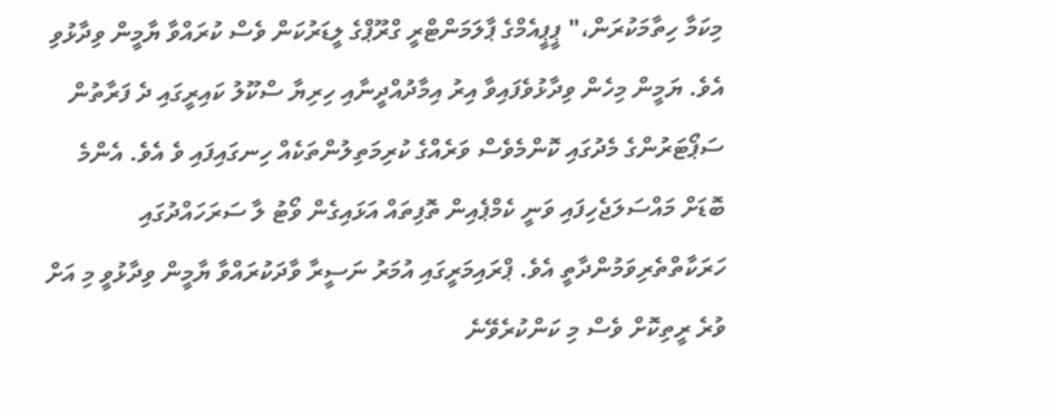މިކަމާ ހިތާމަކުރަން،" ޕީޕީއެމްގެ ޕާލަމަންޓްރީ ގްރޫޕްގެ ލީޑަރުކަން ވެސް ކުރައްވާ ޔާމީން ވިދާޅުވި އެވެ. ޔަމީން މިހެން ވިދާޅުވެފައިވާ އިރު އިމާދުއްދީނާއި ހިރިޔާ ސްކޫލު ކައިރީގައި ދެ ފަރާތުން ސަޕޯޓަރުންގެ މެދުގައި ކޮންމެވެސް ވަރެއްގެ ކުރިމަތިލުންތަކެއް ހިނގައިފައި ވެ އެވެ. އެންމެ ބޮޑަށް މައްސަލަޖެހިފައި ވަނީ ކެމްޕެއިން ތޮފިތައް އަޅައިގެން ވޯޓު ލާ ސަރަހައްދުގައި ހަރަކާތްތެރިވަމުންދާތީ އެވެ. ޕްރައިމަރީގައި އުމަރު ނަސީރާ ވާދަކުރައްވާ ޔާމީން ވިދާޅުވީ މި އަށް ވުރެ ރީތިކޮށް ވެސް މި ކަންކުރެވޭނެ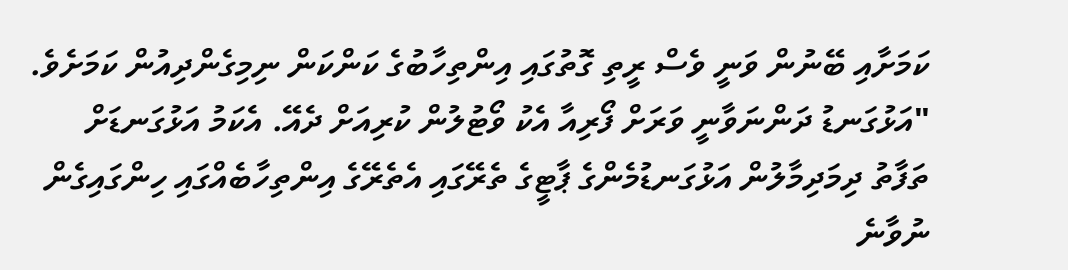ކަމަށާއި ބޭނުން ވަނީ ވެސް ރީތި ގޮތުގައި އިންތިހާބުގެ ކަންކަން ނިމިގެންދިއުން ކަމަށެވެ. "އަޅުގަނޑު ދަންނަވާނީ ވަރަށް ފޯރިއާ އެކު ވޯޓުލުން ކުރިއަށް ދެއޭ. އެކަމު އަޅުގަނޑަށް ތަފާތު ދިމަދިމާލުން އަޅުގަނޑުމެންގެ ޕާޓީގެ ތެރޭގައި އެތެރޭގެ އިންތިހާބެއްގައި ހިންގައިގެން ނުވާނެ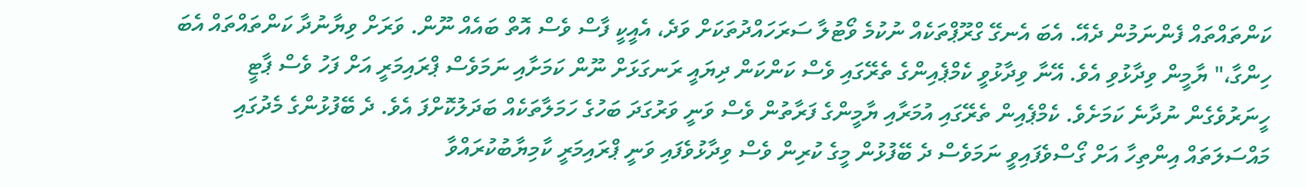ކަންތައްތައް ފެންނަމުން ދެއޭ. އެބަ އެނގޭ ގްރޫޕްތަކެއް ނުކުމެ ވޯޓުލާ ސަރަހައްދުތަކަށް ވަދެ، އެއީކީ ފާސް ވެސް އޮތް ބައެއް ނޫން. ވަރަށް ވިޔާނުދާ ކަންތައްތައް އެބަ ހިންގާ،" ޔާމީން ވިދާޅުވި އެވެ. އޭނާ ވިދާޅުވީ ކެމްޕެއިންގެ ތެރޭގައި ވެސް ކަންކަން ދިޔައީ ރަނގަޅަށް ނޫން ކަމަށާއި ނަމަވެސް ޕްރައިމަރީ އަށް ފަހު ވެސް ޕާޓީ ހީނަރުވެގެން ނުދާނެ ކަމަށެވެ. ކެމްޕެއިން ތެރޭގައި އުމަރާއި ޔާމީންގެ ފަރާތުން ވެސް ވަނީ ވަރުގަދަ ބަހުގެ ހަމަލާތަކެއް ބަދަލުކޮށްފަ އެވެ. ދެ ބޭފުޅުންގެ މެދުގައި މައްސަލަތައް އިންތިހާ އަށް ގޯސްވެފައިވީ ނަމަވެސް ދެ ބޭފުޅުން މީގެ ކުރިން ވެސް ވިދާޅުވެފައި ވަނީ ޕްރައިމަރީ ކާމިޔާބުކުރައްވާ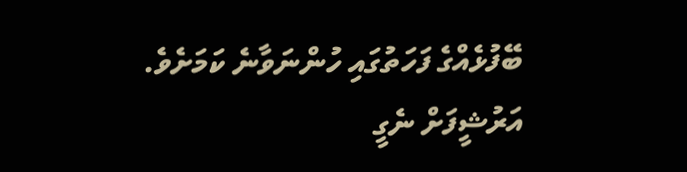ބޭފުޅެއްގެ ފަހަތުގައި ހުންނަވާނެ ކަމަށެވެ.
އަރުޝީފަށް ނެގީ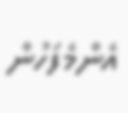އެންމެފަހުން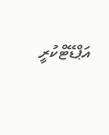އަޕްޑޭޓްކުރީ